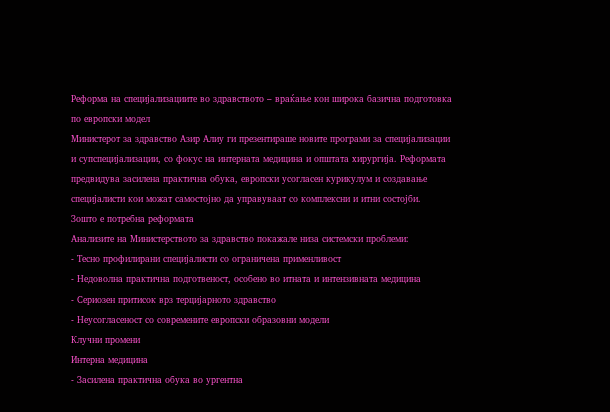Реформа на специјализациите во здравството – враќање кон широка базична подготовка по европски модел
Министерот за здравство Азир Алиу ги презентираше новите програми за специјализации и супспецијализации, со фокус на интерната медицина и општата хирургија. Реформата предвидува засилена практична обука, европски усогласен курикулум и создавање специјалисти кои можат самостојно да управуваат со комплексни и итни состојби.
Зошто е потребна реформата
Анализите на Министерството за здравство покажале низа системски проблеми:
- Тесно профилирани специјалисти со ограничена применливост
- Недоволна практична подготвеност, особено во итната и интензивната медицина
- Сериозен притисок врз терцијарното здравство
- Неусогласеност со современите европски образовни модели
Клучни промени
Интерна медицина
- Засилена практична обука во ургентна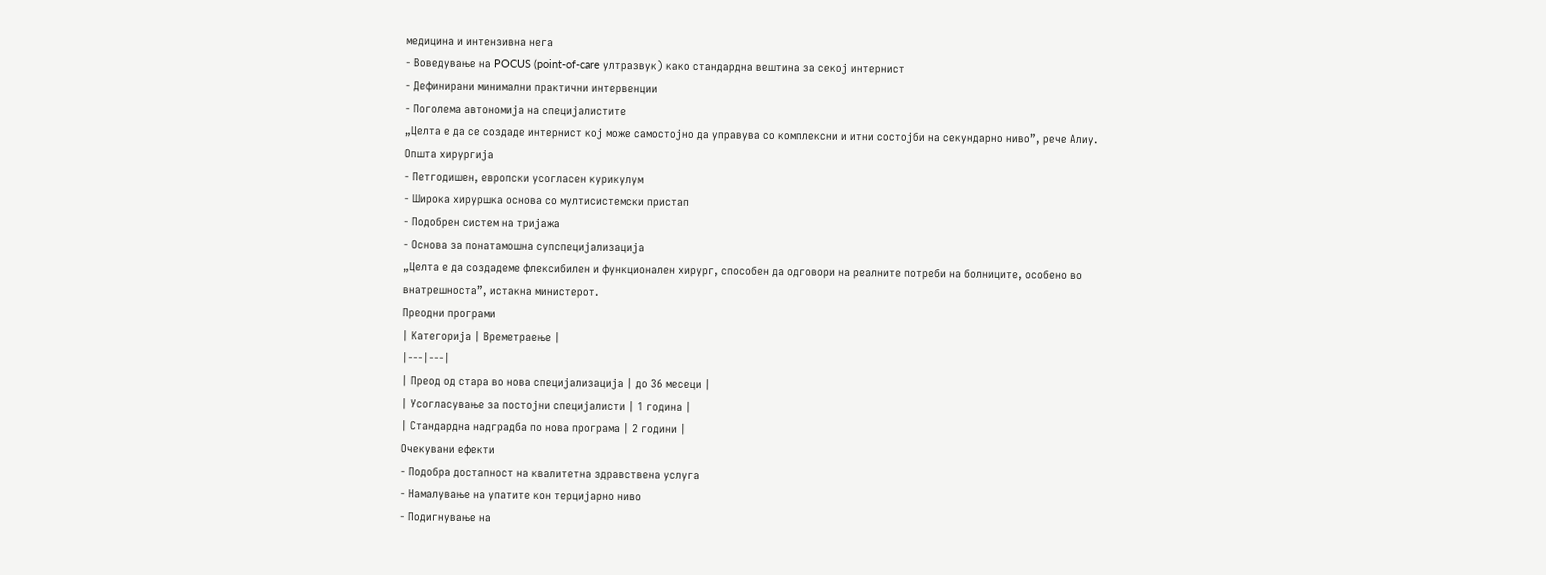медицина и интензивна нега
- Воведување на POCUS (point-of-care ултразвук) како стандардна вештина за секој интернист
- Дефинирани минимални практични интервенции
- Поголема автономија на специјалистите
„Целта е да се создаде интернист кој може самостојно да управува со комплексни и итни состојби на секундарно ниво”, рече Алиу.
Општа хирургија
- Петгодишен, европски усогласен курикулум
- Широка хируршка основа со мултисистемски пристап
- Подобрен систем на тријажа
- Основа за понатамошна супспецијализација
„Целта е да создадеме флексибилен и функционален хирург, способен да одговори на реалните потреби на болниците, особено во внатрешноста”, истакна министерот.
Преодни програми
| Категорија | Времетраење |
|---|---|
| Преод од стара во нова специјализација | до 36 месеци |
| Усогласување за постојни специјалисти | 1 година |
| Стандардна надградба по нова програма | 2 години |
Очекувани ефекти
- Подобра достапност на квалитетна здравствена услуга
- Намалување на упатите кон терцијарно ниво
- Подигнување на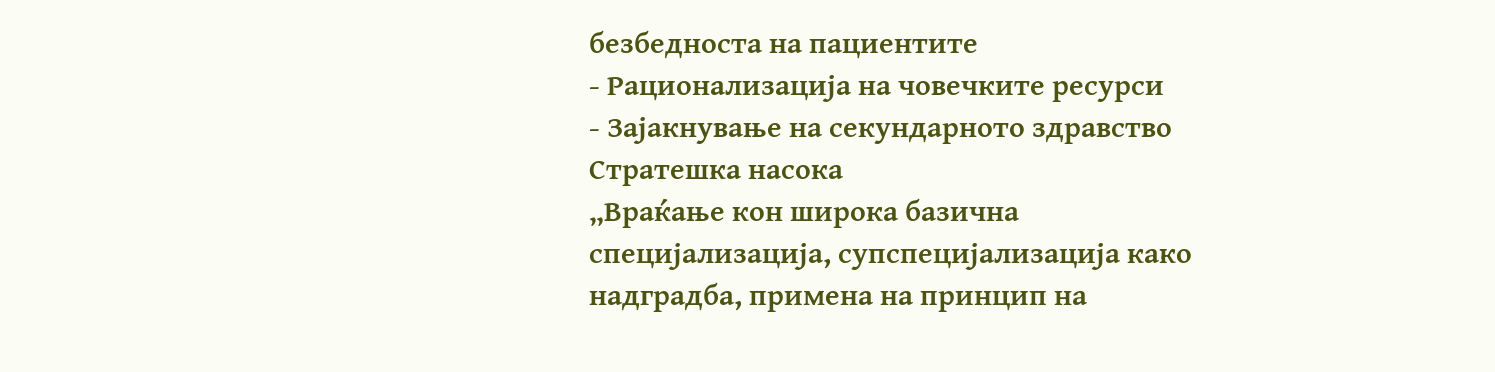безбедноста на пациентите
- Рационализација на човечките ресурси
- Зајакнување на секундарното здравство
Стратешка насока
„Враќање кон широка базична специјализација, супспецијализација како надградба, примена на принцип на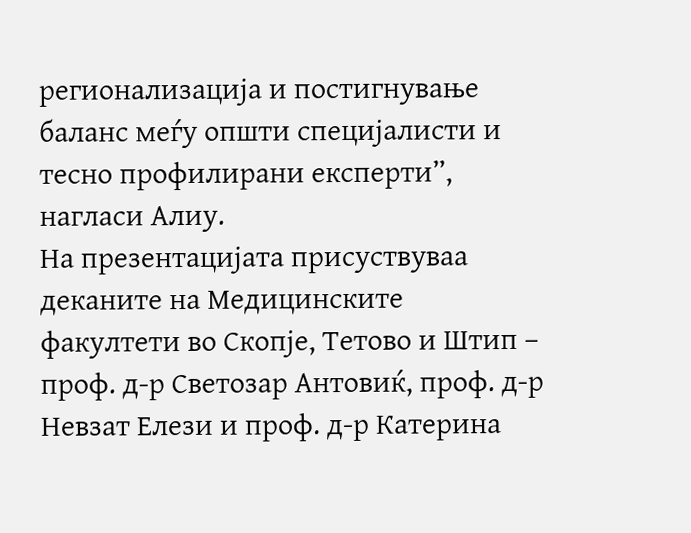регионализација и постигнување баланс меѓу општи специјалисти и тесно профилирани експерти”, нагласи Алиу.
На презентацијата присуствуваа деканите на Медицинските факултети во Скопје, Тетово и Штип – проф. д-р Светозар Антовиќ, проф. д-р Невзат Елези и проф. д-р Катерина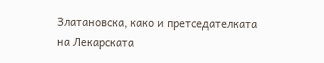Златановска, како и претседателката на Лекарската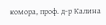комора, проф. д-р Калина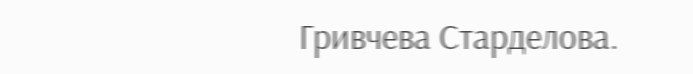Гривчева Старделова.